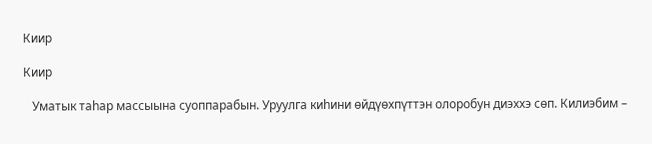Киир

Киир

   Уматык таһар массыына суоппарабын. Уруулга киһини өйдүөхпүттэн олоробун диэххэ сөп. Килиэбим –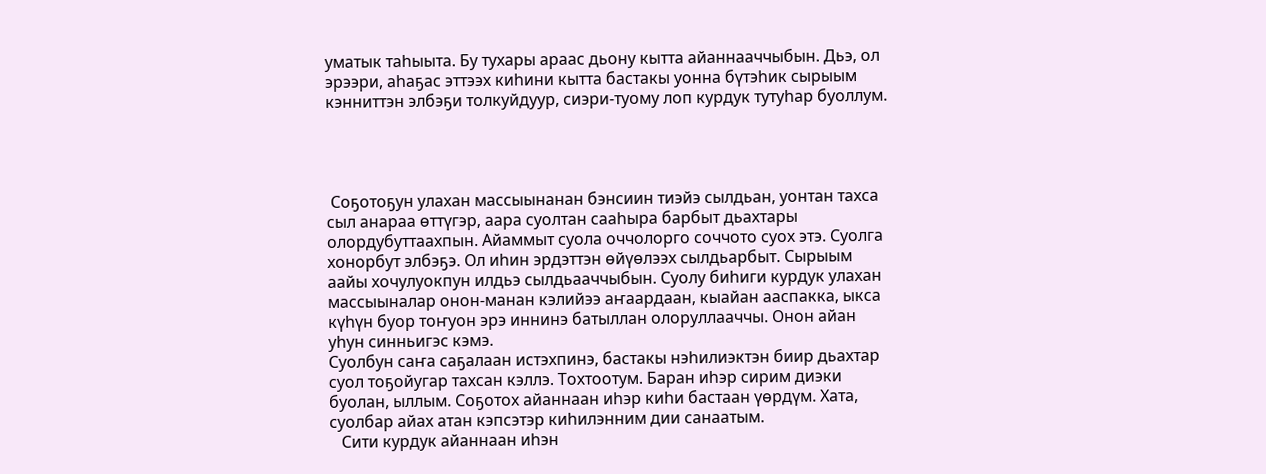уматык таһыыта. Бу тухары араас дьону кытта айаннааччыбын. Дьэ, ол эрээри, аһаҕас эттээх киһини кытта бастакы уонна бүтэһик сырыым кэнниттэн элбэҕи толкуйдуур, сиэри-туому лоп курдук тутуһар буоллум.




 Соҕотоҕун улахан массыынанан бэнсиин тиэйэ сылдьан, уонтан тахса сыл анараа өттүгэр, аара суолтан сааһыра барбыт дьахтары олордубуттаахпын. Айаммыт суола оччолорго соччото суох этэ. Суолга хонорбут элбэҕэ. Ол иһин эрдэттэн өйүөлээх сылдьарбыт. Сырыым аайы хочулуокпун илдьэ сылдьааччыбын. Суолу биһиги курдук улахан массыыналар онон-манан кэлийээ аҥаардаан, кыайан ааспакка, ыкса күһүн буор тоҥуон эрэ иннинэ батыллан олоруллааччы. Онон айан уһун синньигэс кэмэ.
Суолбун саҥа саҕалаан истэхпинэ, бастакы нэһилиэктэн биир дьахтар суол тоҕойугар тахсан кэллэ. Тохтоотум. Баран иһэр сирим диэки буолан, ыллым. Соҕотох айаннаан иһэр киһи бастаан үөрдүм. Хата, суолбар айах атан кэпсэтэр киһилэнним дии санаатым.
   Сити курдук айаннаан иһэн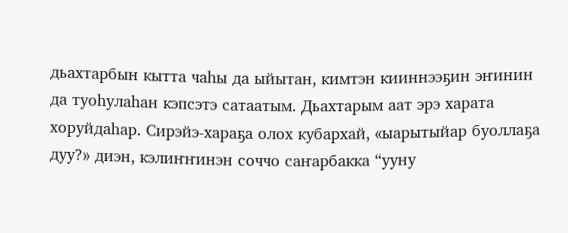дьахтарбын кытта чаһы да ыйытан, кимтэн кииннээҕин эҥинин да туоһулаһан кэпсэтэ сатаатым. Дьахтарым аат эрэ харата хоруйдаһар. Сирэйэ-хараҕа олох кубархай, «ыарытыйар буоллаҕа дуу?» диэн, кэлиҥҥинэн соччо саҥарбакка “ууну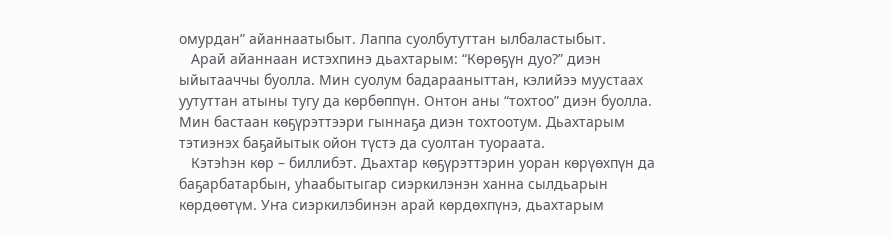омурдан” айаннаатыбыт. Лаппа суолбутуттан ылбаластыбыт.
   Арай айаннаан истэхпинэ дьахтарым: “Көрөҕүн дуо?” диэн ыйытааччы буолла. Мин суолум бадарааныттан, кэлийээ муустаах уутуттан атыны тугу да көрбөппүн. Онтон аны “тохтоо” диэн буолла. Мин бастаан көҕүрэттээри гыннаҕа диэн тохтоотум. Дьахтарым тэтиэнэх баҕайытык ойон түстэ да суолтан туораата.
   Кэтэһэн көр – биллибэт. Дьахтар көҕүрэттэрин уоран көрүөхпүн да баҕарбатарбын, уһаабытыгар сиэркилэнэн ханна сылдьарын көрдөөтүм. Уҥа сиэркилэбинэн арай көрдөхпүнэ, дьахтарым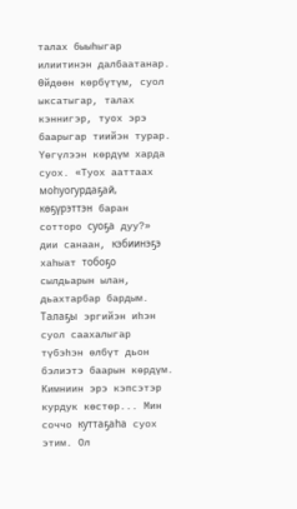талах быыһыгар илиитинэн далбаатанар. Өйдөөн көрбүтүм, суол ыксатыгар, талах кэннигэр, туох эрэ баарыгар тиийэн турар. Үөгүлээн көрдүм харда суох. «Туох ааттаах моһуогурдаҕай, көҕүрэттэн баран сотторо суоҕа дуу?»   дии санаан, кэбиинэҕэ хаһыат тобоҕо сылдьарын ылан, дьахтарбар бардым. Талаҕы эргийэн иһэн суол саахалыгар түбэһэн өлбүт дьон бэлиэтэ баарын көрдүм. Кимниин эрэ кэпсэтэр курдук көстөр... Мин соччо куттаҕаһа суох этим. Ол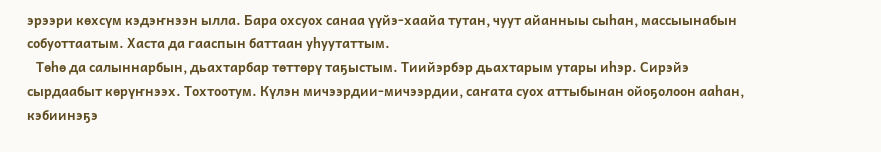эрээри көхсүм кэдэҥнээн ылла. Бара охсуох санаа үүйэ-хаайа тутан, чуут айанныы сыһан, массыынабын собуоттаатым. Хаста да гааспын баттаан уһуутаттым.
   Төһө да салыннарбын, дьахтарбар төттөрү таҕыстым. Тиийэрбэр дьахтарым утары иһэр. Сирэйэ сырдаабыт көрүҥнээх. Тохтоотум. Күлэн мичээрдии-мичээрдии, саҥата суох аттыбынан ойоҕолоон ааһан, кэбиинэҕэ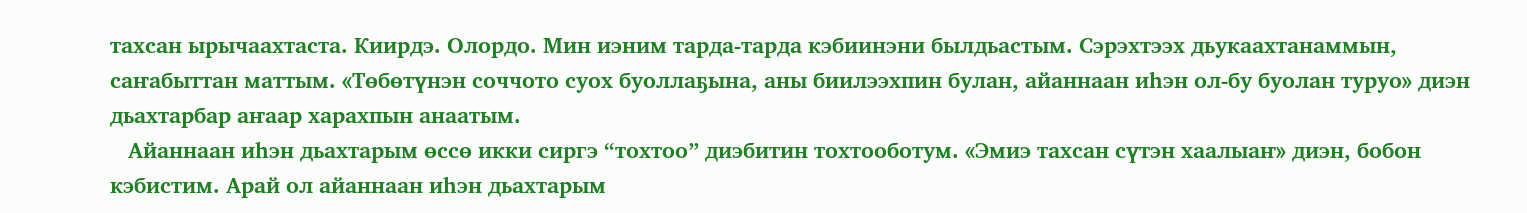тахсан ырычаахтаста. Киирдэ. Олордо. Мин иэним тарда-тарда кэбиинэни былдьастым. Сэрэхтээх дьукаахтанаммын, саҥабыттан маттым. «Төбөтүнэн соччото суох буоллаҕына, аны биилээхпин булан, айаннаан иһэн ол-бу буолан туруо» диэн дьахтарбар аҥаар харахпын анаатым.
   Айаннаан иһэн дьахтарым өссө икки сиргэ “тохтоо” диэбитин тохтооботум. «Эмиэ тахсан сүтэн хаалыаҥ» диэн, бобон кэбистим. Арай ол айаннаан иһэн дьахтарым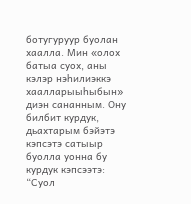ботугуруур буолан хаалла. Мин «олох батыа суох, аны кэлэр нэһилиэккэ хаалларыыһыбын» диэн сананным. Ону билбит курдук, дьахтарым бэйэтэ кэпсэтэ сатыыр буолла уонна бу курдук кэпсээтэ: “Суол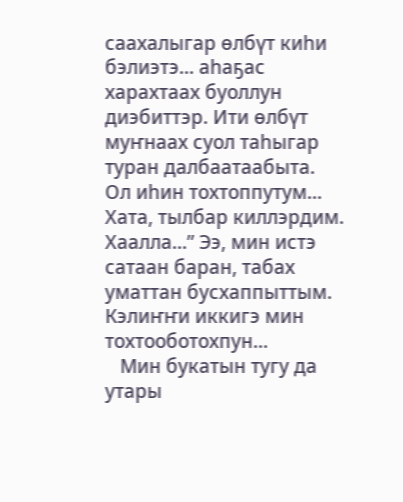саахалыгар өлбүт киһи бэлиэтэ... аһаҕас харахтаах буоллун диэбиттэр. Ити өлбүт муҥнаах суол таһыгар туран далбаатаабыта. Ол иһин тохтоппутум... Хата, тылбар киллэрдим. Хаалла...” Ээ, мин истэ сатаан баран, табах уматтан бусхаппыттым. Кэлиҥҥи иккигэ мин тохтооботохпун...
   Мин букатын тугу да утары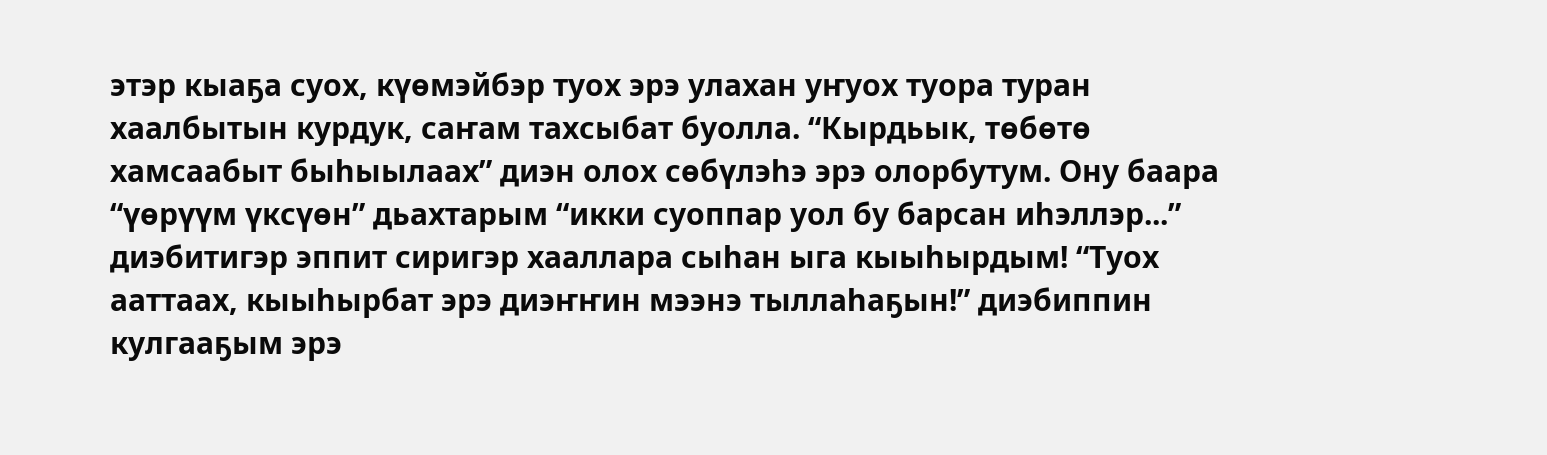этэр кыаҕа суох, күөмэйбэр туох эрэ улахан уҥуох туора туран хаалбытын курдук, саҥам тахсыбат буолла. “Кырдьык, төбөтө хамсаабыт быһыылаах” диэн олох сөбүлэһэ эрэ олорбутум. Ону баара “үөрүүм үксүөн” дьахтарым “икки суоппар уол бу барсан иһэллэр...” диэбитигэр эппит сиригэр хааллара сыһан ыга кыыһырдым! “Туох ааттаах, кыыһырбат эрэ диэҥҥин мээнэ тыллаһаҕын!” диэбиппин кулгааҕым эрэ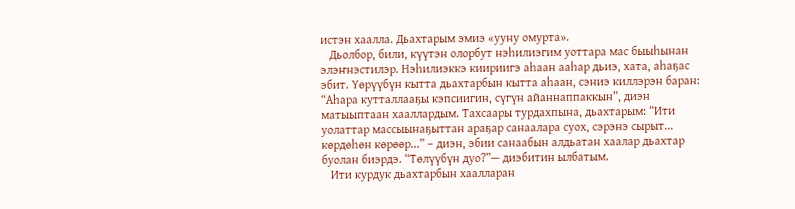истэн хаалла. Дьахтарым эмиэ «ууну омурта».
   Дьолбор, били, күүтэн олорбут нэһилиэгим уоттара мас быыһынан элэҥнэстилэр. Нэһилиэккэ киириигэ аһаан ааһар дьиэ, хата, аһаҕас эбит. Үөрүүбүн кытта дьахтарбын кытта аһаан, сэниэ киллэрэн баран: “Аһара кутталлааҕы кэпсиигин, сүгүн айаннаппаккын”, диэн матыыптаан хааллардым. Тахсаары турдахпына, дьахтарым: “Ити уолаттар массыынаҕыттан араҕар санаалара суох, сэрэнэ сырыт... көрдөһөн көрөөр...” – диэн, эбии санаабын алдьатан хаалар дьахтар буолан биэрдэ. “Төлүүбүн дуо?”— диэбитин ылбатым.
   Ити курдук дьахтарбын хаалларан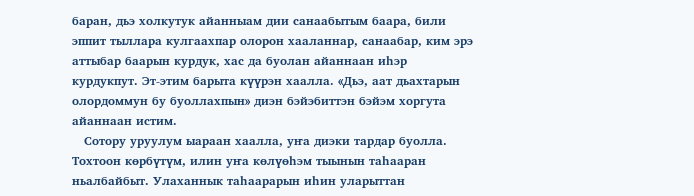баран, дьэ холкутук айанныам дии санаабытым баара, били эппит тыллара кулгаахпар олорон хааланнар, санаабар, ким эрэ аттыбар баарын курдук, хас да буолан айаннаан иһэр курдукпут. Эт-этим барыта күүрэн хаалла. «Дьэ, аат дьахтарын олордоммун бу буоллахпын» диэн бэйэбиттэн бэйэм хоргута айаннаан истим.
   Сотору уруулум ыараан хаалла, уҥа диэки тардар буолла. Тохтоон көрбүтүм, илин уҥа көлүөһэм тыынын таһааран ньалбайбыт. Улаханнык таһаарарын иһин уларыттан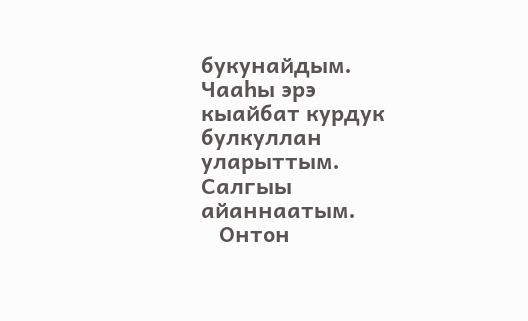букунайдым. Чааһы эрэ кыайбат курдук булкуллан уларыттым. Салгыы айаннаатым.
   Онтон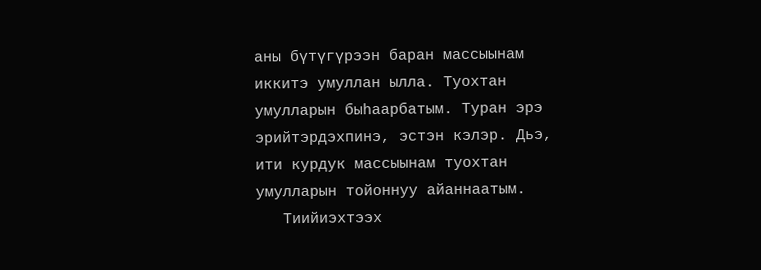аны бүтүгүрээн баран массыынам иккитэ умуллан ылла. Туохтан умулларын быһаарбатым. Туран эрэ эрийтэрдэхпинэ, эстэн кэлэр. Дьэ, ити курдук массыынам туохтан умулларын тойоннуу айаннаатым.
   Тиийиэхтээх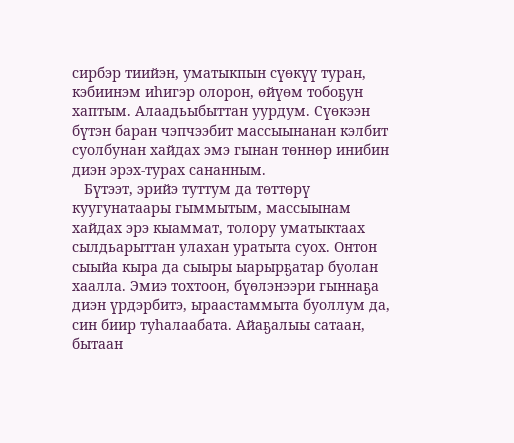сирбэр тиийэн, уматыкпын сүөкүү туран, кэбиинэм иһигэр олорон, өйүөм тобоҕун хаптым. Алаадьыбыттан уурдум. Сүөкээн бүтэн баран чэпчээбит массыынанан кэлбит суолбунан хайдах эмэ гынан төннөр инибин диэн эрэх-турах сананным.
   Бүтээт, эрийэ туттум да төттөрү куугунатаары гыммытым, массыынам хайдах эрэ кыаммат, толору уматыктаах сылдьарыттан улахан уратыта суох. Онтон сыыйа кыра да сыыры ыарырҕатар буолан хаалла. Эмиэ тохтоон, бүөлэнээри гыннаҕа диэн үрдэрбитэ, ыраастаммыта буоллум да, син биир туһалаабата. Айаҕалыы сатаан, бытаан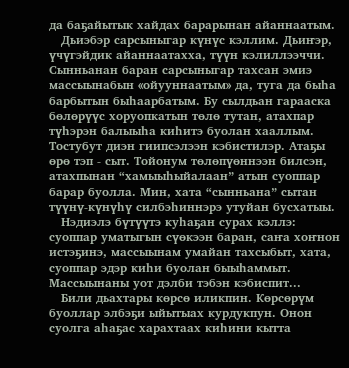да баҕайытык хайдах барарынан айаннаатым.
   Дьиэбэр сарсыныгар күнүс кэллим. Дьиҥэр, үчүгэйдик айаннаатахха, түүн кэлиллээччи. Сынньанан баран сарсыныгар тахсан эмиэ массыынабын «ойууннаатым» да, туга да быһа барбытын быһаарбатым. Бу сылдьан гарааска бөлөрүүс хоруопкатын төлө тутан, атахпар түһэрэн балыыһа киһитэ буолан хааллым. Тостубут диэн гиипсэлээн кэбистилэр. Атаҕы өрө тэп - сыт. Тойонум төлөпүөннээн билсэн, атахпынан “хамыыһыйалаан” атын суоппар барар буолла. Мин, хата “сынньана” сытан түүнү-күнүһү силбэһиннэрэ утуйан бусхатыы.
   Нэдиэлэ бүтүүтэ куһаҕан сурах кэллэ: суоппар уматыгын сүөкээн баран, саҥа хоҥнон истэҕинэ, массыынам умайан тахсыбыт, хата, суоппар эдэр киһи буолан быыһаммыт. Массыынаны уот дэлби тэбэн кэбиспит...
   Били дьахтары көрсө иликпин. Көрсөрүм буоллар элбэҕи ыйытыах курдукпун. Онон суолга аһаҕас харахтаах киһини кытта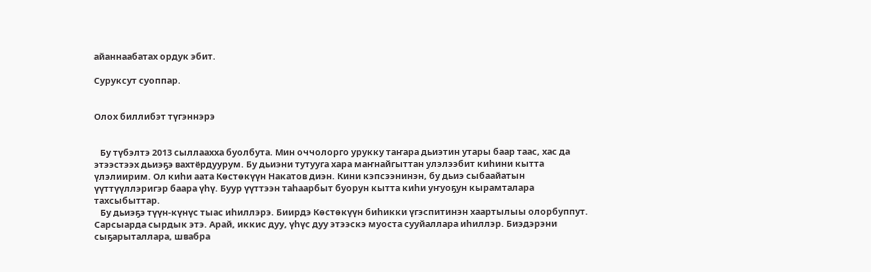айаннаабатах ордук эбит.

Суруксут суоппар.


Олох биллибэт түгэннэрэ


   Бу түбэлтэ 2013 сыллаахха буолбута. Мин оччолорго урукку таҥара дьиэтин утары баар таас, хас да этээстээх дьиэҕэ вахтёрдуурум. Бу дьиэни тутууга хара маҥнайгыттан улэлээбит киhини кытта үлэлиирим. Ол киhи аата Көстөкүүн Накатов диэн. Кини кэпсээнинэн, бу дьиэ сыбаайатын үүттүүллэригэр баара үhү. Буур үүттээн таhаарбыт буорун кытта киhи уҥуоҕун кырамталара тахсыбыттар.
   Бу дьиэҕэ түүн-күнүс тыас иhиллэрэ. Биирдэ Көстөкүүн биhикки үгэспитинэн хаартылыы олорбуппут. Сарсыарда сырдык этэ. Арай, иккис дуу, үhүс дуу этээскэ муоста сууйаллара иhиллэр. Биэдэрэни сыҕарыталлара, швабра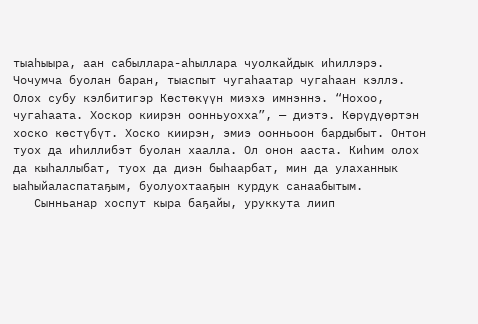тыаhыыра, аан сабыллара-аhыллара чуолкайдык иhиллэрэ. Чочумча буолан баран, тыаспыт чугаhаатар чугаhаан кэллэ. Олох субу кэлбитигэр Көстөкүүн миэхэ имнэннэ. “Нохоо, чугаhаата. Хоскор киирэн оонньуохха”, — диэтэ. Көрүдүөртэн хоско көстүбүт. Хоско киирэн, эмиэ оонньоон бардыбыт. Онтон туох да иhиллибэт буолан хаалла. Ол онон ааста. Киhим олох да кыhаллыбат, туох да диэн быhаарбат, мин да улаханнык ыаhыйаласпатаҕым, буолуохтааҕын курдук санаабытым.
   Сынньанар хоспут кыра баҕайы, уруккута лиип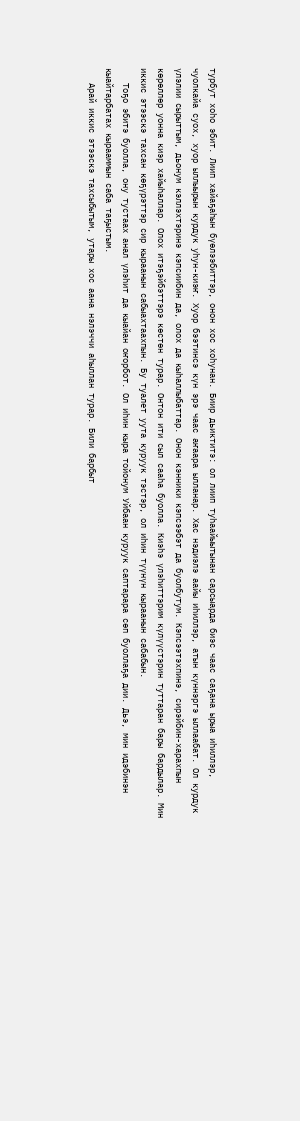турбут хоhо эбит. Лиип хайаҕаhын бүөлээбиттэр, онон хос хоһунан. Биир дьиктитэ: ол лиип туhаайыытынан сарсыарда биэс чаас саҕана ырыа иhиллэр, чуолкайа суох, хуор ыллыырын курдук уhун-киэҥ. Хуор бээтинсэ күн эрэ чаас аҥаара ылланар. Хас нэдиэлэ аайы иhиллэр, атын күннэргэ ыллаабат. Ол курдук үлэлии сырыттым, дьонум кэллэхтэринэ кэпсиибин да, олох да кыhаллыбаттар. Онон кэнники кэпсээбэт да буолбутум. Кэпсээтэхпинэ, сирэйбин-харахпын көрөллөр уонна киэр хайыhаллар. Олох итэҕэйбэттэрэ көстөн турар. Онтон ити сыл сааhа буолла. Киэhэ үлэhиттэрим күлүүстэрин туттаран бары бардылар. Мин иккис этээскэ тахсан көҕүрэттэр сир кыраанын сабыахтаахпын. Бу туалет уута куруук тэстэр, ол иhин түүнүн кыраанын сабабын.
   Тоҕо эбитэ буолла, ону тустаах анал үлэhит да кыайан оҥорбот. Ол иhин кыра тойонум Уйбаан куруук саптарара сөп буоллаҕа дии. Дьэ, мин идэбинэн кыайтарбатах кырааммын саба таҕыстым.
   Арай иккис этээскэ тахсыбытым, утары хос аана нэлэччи аhыллан турар. Били барбыт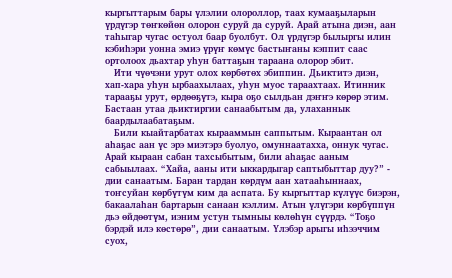кыргыттарым бары үлэлии олороллор, таах кумааҕыларын үрдүгэр төҥкөйөн олорон суруй да суруй. Арай атына диэн, аан таhыгар чугас остуол баар буолбут. Ол үрдүгэр былыргы илин кэбиhэри уонна эмиэ үрүҥ көмүс бастыҥаны кэппит саас ортолоох дьахтар уhун баттаҕын тараана олорор эбит.
   Ити чүөчэни урут олох көрбөтөх эбиппин. Дьиктитэ диэн, хап-хара уhун ырбаахылаах, уhун муос тараахтаах. Итинник тарааҕы урут, өрдөөҕүтэ, кыра оҕо сылдьан дэҥҥэ көрөр этим. Бастаан утаа дьиктиргии санаабытым да, улаханнык баардылаабатаҕым.
   Били кыайтарбатах кырааммын саппытым. Кыраантан ол аhаҕас аан үс эрэ миэтэрэ буолуо, омуннаатахха, оннук чугас. Арай кыраан сабан тахсыбытым, били аhаҕас ааным сабыылаах. “Хайа, ааны ити ыккардыгар саптыбыттар дуу?” - дии санаатым. Баран тардан көрдүм аан хатааhыннаах, тоҥсуйан көрбүтүм ким да аспата. Бу кыргыттар күлүүс биэрэн, бакаалаhан бартарын санаан кэллим. Атын үлүгэри көрбүппүн дьэ өйдөөтүм, иэним устун тымныы көлөhүн сүүрдэ. “Тоҕо бэрдэй илэ көстөрө”, дии санаатым. Үлэбэр арыгы иhээччим суох,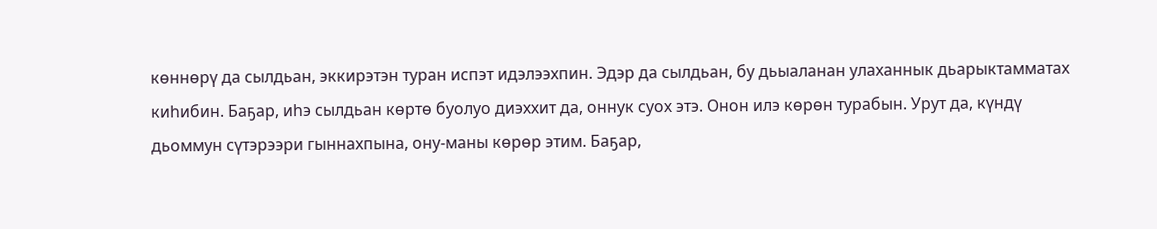көннөрү да сылдьан, эккирэтэн туран испэт идэлээхпин. Эдэр да сылдьан, бу дьыаланан улаханнык дьарыктамматах киhибин. Баҕар, иhэ сылдьан көртө буолуо диэххит да, оннук суох этэ. Онон илэ көрөн турабын. Урут да, күндү дьоммун сүтэрээри гыннахпына, ону-маны көрөр этим. Баҕар,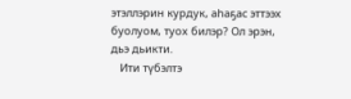этэллэрин курдук, аhаҕас эттээх буолуом, туох билэр? Ол эрэн, дьэ дьикти.
   Ити түбэлтэ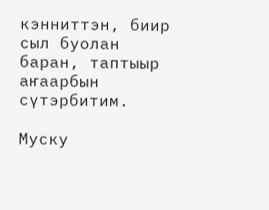кэнниттэн, биир сыл буолан баран, таптыыр аҥаарбын сүтэрбитим.

Муску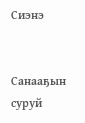Сиэнэ


Санааҕын суруй